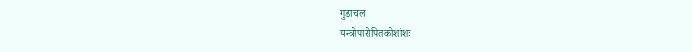गुडाचल
यन्त्रोपारोपितकोशांशः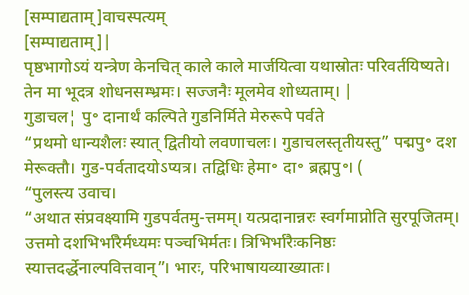[सम्पाद्यताम्]वाचस्पत्यम्
[सम्पाद्यताम्]|
पृष्ठभागोऽयं यन्त्रेण केनचित् काले काले मार्जयित्वा यथास्रोतः परिवर्तयिष्यते। तेन मा भूदत्र शोधनसम्भ्रमः। सज्जनैः मूलमेव शोध्यताम्। |
गुडाचल¦ पु॰ दानार्थं कल्पिते गुडनिर्मिते मेरुरूपे पर्वते
“प्रथमो धान्यशैलः स्यात् द्वितीयो लवणाचलः। गुडाचलस्तृतीयस्तु” पद्मपु॰ दश मेरूक्तौ। गुड-पर्वतादयोऽप्यत्र। तद्विधिः हेमा॰ दा॰ ब्रह्मपु॰। (
“पुलस्त्य उवाच।
“अथात संप्रवक्ष्यामि गुडपर्वतमु-त्तमम्। यत्प्रदानान्नरः स्वर्गमाप्नोति सुरपूजितम्। उत्तमो दशभिर्भारैर्मध्यमः पञ्चभिर्मतः। त्रिभिर्भारैःकनिष्ठः स्यात्तदर्द्धेनाल्पवित्तवान्”। भारः, परिभाषायव्याख्यातः।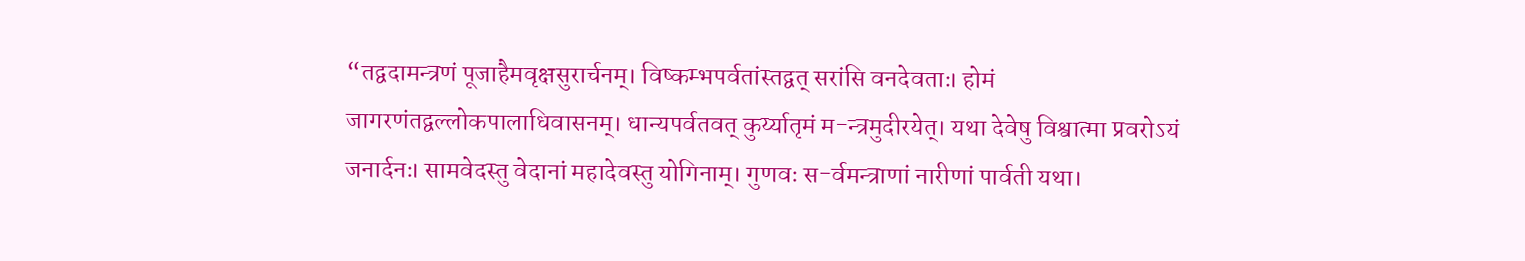“तद्वदामन्त्रणं पूजाहैमवृक्षसुरार्चनम्। विष्कम्भपर्वतांस्तद्वत् सरांसि वनदेवताः। होमं जागरणंतद्वल्लोकपालाधिवासनम्। धान्यपर्वतवत् कुर्य्यातृमं म-न्त्रमुदीरयेत्। यथा देवेषु विश्वात्मा प्रवरोऽयं जनार्दनः। सामवेदस्तु वेदानां महादेवस्तु योगिनाम्। गुणवः स-र्वमन्त्राणां नारीणां पार्वती यथा।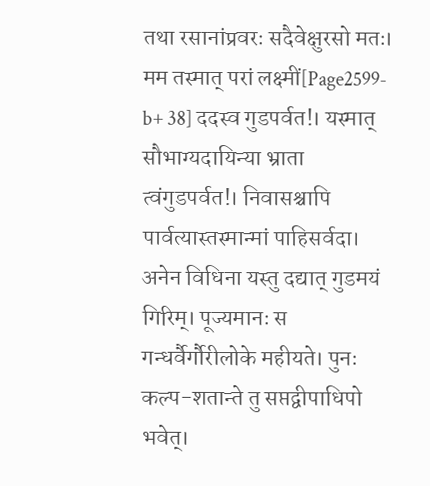तथा रसानांप्रवरः सदैवेक्षुरसो मतः। मम तस्मात् परां लक्ष्मीं[Page2599-b+ 38] ददस्व गुडपर्वत!। यस्मात् सौभाग्यदायिन्या भ्राता त्वंगुडपर्वत!। निवासश्चापि पार्वत्यास्तस्मान्मां पाहिसर्वदा। अनेन विधिना यस्तु दद्यात् गुडमयं गिरिम्। पूज्यमानः स गन्धर्वैर्गौरीलोके महीयते। पुनः कल्प-शतान्ते तु सप्तद्वीपाधिपो भवेत्।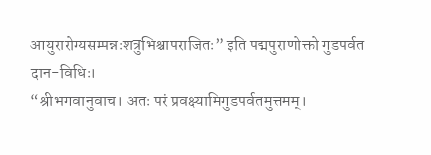आयुरारोग्यसम्पन्नःशत्रुभिश्चापराजितः” इति पद्मपुराणोक्तो गुडपर्वत दान-विधिः।
“श्रीभगवानुवाच। अतः परं प्रवक्ष्यामिगुडपर्वतमुत्तमम्।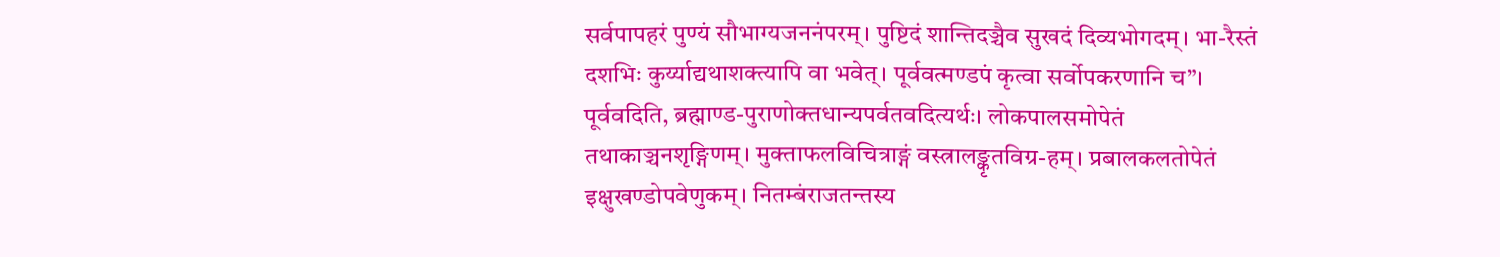सर्वपापहरं पुण्यं सौभाग्यजननंपरम्। पुष्टिदं शान्तिदञ्चैव सुखदं दिव्यभोगदम्। भा-रैस्तं दशभिः कुर्य्याद्यथाशक्त्यापि वा भवेत्। पूर्ववत्मण्डपं कृत्वा सर्वोपकरणानि च”। पूर्ववदिति, ब्रह्माण्ड-पुराणोक्तधान्यपर्वतवदित्यर्थः। लोकपालसमोपेतं तथाकाञ्चनशृङ्गिणम्। मुक्ताफलविचित्राङ्गं वस्त्रालङ्कृतविग्र-हम्। प्रबालकलतोपेतं इक्षुखण्डोपवेणुकम्। नितम्बंराजतन्तस्य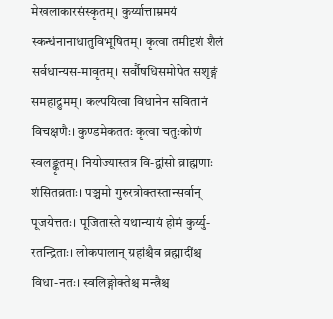मेखलाकारसंस्कृतम्। कुर्य्यात्ताम्रमयं स्कन्धंनानाधातुविभूषितम्। कृत्वा तमीदृशं शैलं सर्वधान्यस-मावृतम्। सर्वौषधिसमोपेत सशृङ्गं समहाद्रुमम्। कल्पयित्वा विधानेन सवितानं विचक्षणैः। कुण्डमेकततः कृत्वा चतुःकोणं स्वलङ्कृतम्। नियोज्यास्तत्र वि-द्वांसो व्राह्मणाः शंसितव्रताः। पञ्चमो गुरुरत्रोक्तस्तान्सर्वान् पूजयेत्ततः। पूजितास्ते यथान्यायं होमं कुर्य्यु-रतन्द्रिताः। लोकपालान् ग्रहांश्चैव व्रह्मादींश्च विधा-नतः। स्वलिङ्गोक्तेश्च मन्त्रैश्च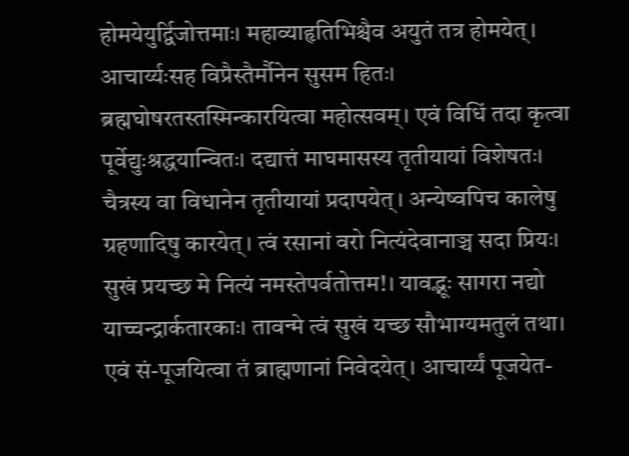होमयेयुर्द्विजोत्तमाः। महाव्याहृतिभिश्चैव अयुतं तत्र होमयेत्। आचार्य्यःसह विप्रैस्तैर्मौनेन सुसम हितः। ब्रह्मघोषरतस्तस्मिन्कारयित्वा महोत्सवम्। एवं विधिं तदा कृत्वा पूर्वेद्युःश्रद्धयान्वितः। दद्यात्तं माघमासस्य तृतीयायां विशेषतः। चैत्रस्य वा विधानेन तृतीयायां प्रदापयेत्। अन्येष्वपिच कालेषु ग्रहणादिषु कारयेत्। त्वं रसानां वरो नित्यंदेवानाञ्च सदा प्रियः। सुखं प्रयच्छ मे नित्यं नमस्तेपर्वतोत्तम!। यावद्भूः सागरा नद्यो याच्चन्द्रार्कतारकाः। तावन्मे त्वं सुखं यच्छ सौभाग्यमतुलं तथा। एवं सं-पूजयित्वा तं ब्राह्मणानां निवेदयेत्। आचार्य्यं पूजयेत-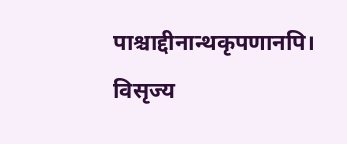पाश्चाद्दीनान्थकृपणानपि। विसृज्य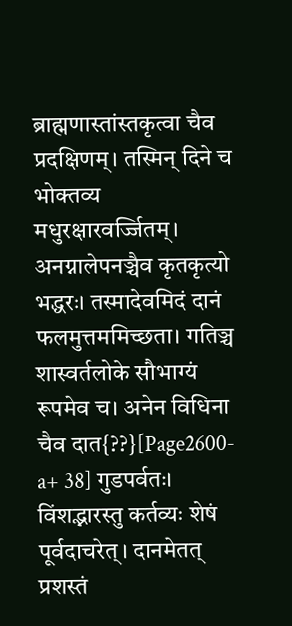ब्राह्मणास्तांस्तकृत्वा चैव प्रदक्षिणम्। तस्मिन् दिने च भोक्तव्य मधुरक्षारवर्ज्जितम्। अनग्नालेपनञ्चैव कृतकृत्यो भद्धरः। तस्मादेवमिदं दानं फलमुत्तममिच्छता। गतिञ्च शास्वर्तलोके सौभाग्यं रूपमेव च। अनेन विधिना चैव दात{??}[Page2600-a+ 38] गुडपर्वतः। विंशद्भारस्तु कर्तव्यः शेषं पूर्वदाचरेत्। दानमेतत् प्रशस्तं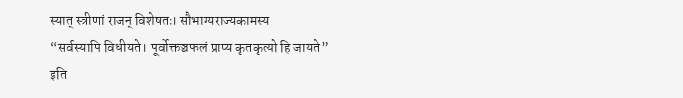स्यात् स्त्रीणां राजन् विशेषतः। सौभाग्यराज्यकामस्य
“सर्वस्यापि विधीयते। पूर्वोक्तञ्चफलं प्राप्य कृतकृत्यो हि जायते” इति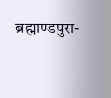ब्रह्माण्डपुरा-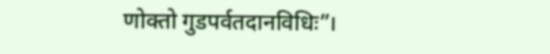णोक्तो गुडपर्वतदानविधिः”।